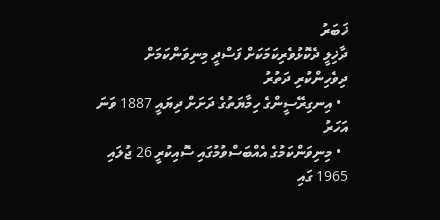ޚަބަރު
ދާޚިލީ ދެކޮޅުވެރިކަމަކަށް ފަސްދީ މިނިވަންކަމަށް ދިވެހިންކުރި ދަތުރު
  • އިނގިރޭސީންގެ ހިމާޔަތުގެ ދަށަށް ދިޔައީ 1887 ވަނަ އަހަރު
  • މިނިވަންކަމުގެ އެއްބަސްވުމުގައި ސޮއިކުރީ 26 ޖުލައި 1965 ގައި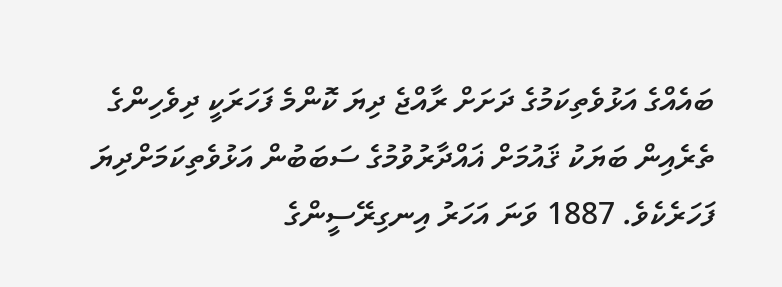ބައެއްގެ އަޅުވެތިކަމުގެ ދަށަށް ރާއްޖެ ދިޔަ ކޮންމެ ފަހަރަކީ ދިވެހިންގެ ތެރެއިން ބަޔަކު ޤައުމަށް ޣައްދާރުވުމުގެ ސަބަބުން އަޅުވެތިކަމަށްދިޔަ ފަހަރެކެވެ. 1887 ވަނަ އަހަރު އިނގިރޭސީންގެ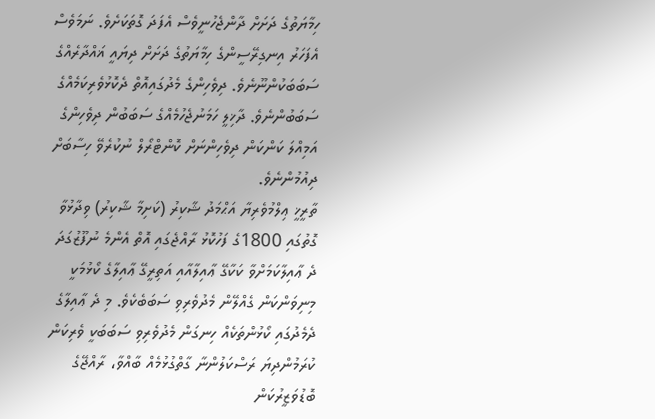ހިމާޔަތުގެ ދަށަށް ދާންޖެހުނީވެސް އެފަދަ ގޮތަކަށެވެ. ނަމަވެސް އެފަހަރު އިނގިރޭސީންގެ ހިމާޔަތުގެ ދަށަށް ދިޔައީ ޣައްދާރެއްގެ ސަބަބަކުންނޫނެވެ. ދިވެހިންގެ މެދުގައިއޮތް ދެކޮޅުވެރިކަމެއްގެ ސަބަބުންނެވެ. ދާޚިލީ ހަމަނުޖެހުމެއްގެ ސަބަބުން ދިވެހިންގެ އަމިއްލަ ކަންކަން ދިވެހިންނަށް ކޮންޓްރޯލް ނުކުރެވޭ ހިސާބަށް ދިއުމުންނެވެ.
ތާރީޚީ ޢިލްމުވެރިޔާ އަޙްމަދު ޝާކިރު (ކަށިމާ ޝާކިރު) ވިދާޅުވާ ގޮތުގައި 1800ގެ ފަހުކޮޅު ރާއްޖެގައި އޮތް އެންމެ ނުފޫޒުގަދަ ދެ ޢާއިލާކަމަށްވާ ކަކާގޭ ޢާއިލާއާއި އަތިރީގޭ ޢާއިލާގެ ކޯޅުމަކީ މިނިވަންކަން ގެއްލޭން މެދުވެރިވި ސަބަބެކެވެ. މި ދެ ޢާއިލާގެ ދެމެދުގައި ކޯޅުންތަކެއް ހިނގަން މެދުވެރިވި ސަބަބަކީ ވެރިކަން ކުރަމުންދިޔަ ރަސްކަލުންނާ ގާތްގުޅުމެއް ބާއްވާ، ރާއްޖޭގެ ބޮޑުވަޒީރުކަން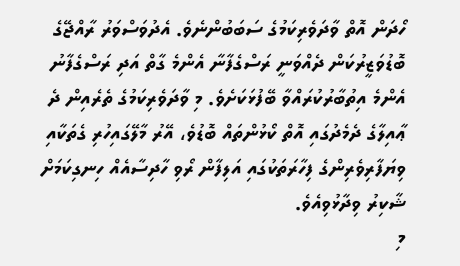ހޯދަން އޮތް ވާދަވެރިކަމުގެ ސަބަބުންނެވެ. އެދުވަސްވަރު ރާއްޖޭގެ ބޮޑުވަޒީރުކަން ދެއްވަނީ ރަސްގެފާނާ އެންމެ ގާތް އަދި ރަސްގެފާނު އެންމެ އިތުބާރުކުރައްވާ ބޭފުޅަކަށެވެ. މި ވާދަވެރިކަމުގެ ތެރެއިން ދެ ޢާއިލާގެ ދެމެދުގައި އޮތް ކޯޅުންތައް ބޮޑުވެ، އޭރު މާލޭގައިހުރި ގެތަކާއި ވިޔަފާރިވެރިންގެ ފިހާރަތަކުގައި އަލިފާން ރޯވި ހާދިސާއެއް ހިނގިކަމަށް ޝާކިރު ވިދާޅުވިއެވެ.
މި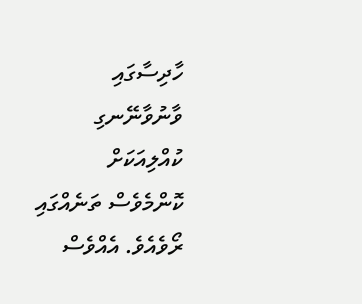ހާދިސާގައި ވާނުވާނޭނގި ކުއްލިއަކަށް ކޮންމެވެސް ތަނެއްގައި ރޯވެއެވެ. އެއްވެސް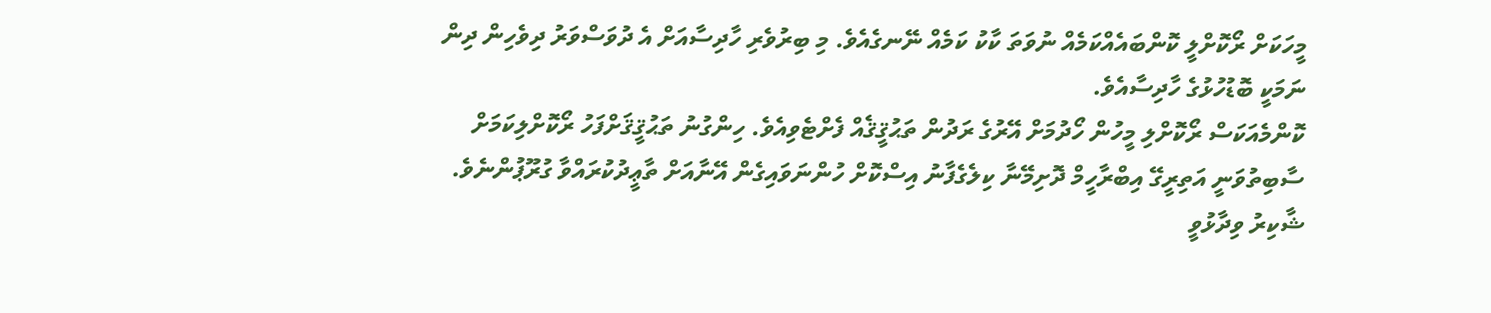މީހަކަށް ރޯކޮށްލީ ކޮންބައެއްކަމެއް ނުވަތަ ކާކު ކަމެއް ނޭނގެއެވެ. މި ބިރުވެރި ހާދިސާއަށް އެ ދުވަސްވަރު ދިވެހިން ދިން ނަމަކީ ބޮޑުހުޅުގެ ހާދިސާއެވެ.
ކޮންމެއަކަސް ރޯކޮށްލި މީހުން ހޯދުމަށް އޭރުގެ ރަދުން ތަޙުޤީޤެއް ފެށްޓެވިއެވެ. ހިންގުނު ތަޙުޤީޤަށްފަހު ރޯކޮށްލިކަމަށް ސާބިތުވަނީ އަތިރީގޭ އިބްރާހީމް ދޮށިމޭނާ ކިލެގެފާނު އިސްކޮށް ހުންނަވައިގެން އޭނާއަށް ތާޢީދުކުރައްވާ ގުރޫޕުންނެވެ. ޝާކިރު ވިދާޅުވީ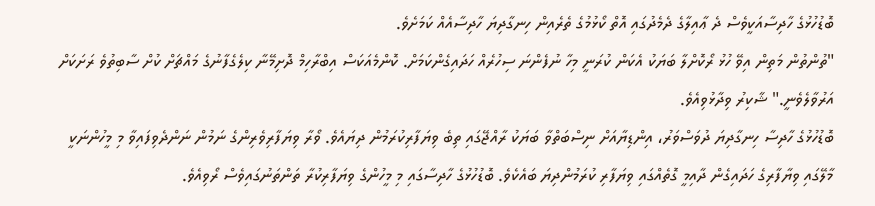ބޮޑުހުޅުގެ ހާދިސާއަކީވެސް ދެ ޢާއިލާގެ ދެމެދުގައި އޮތް ކޯޅުމުގެ ތެރެއިން ހިނގާދިޔަ ހާދިސާއެއް ކަމަށެވެ.
"ތުންތުން މަތިން އިވޭ ހުޅު ރޯކޮށްލާ ބަޔަކު އެކަން ކުރަނީ މިހާ ނުފެންނަ ސިހުރެއް ހަދައިގެންކަމަށް. ކޮންމެއަކަސް އިބްރާހިމް ދޮށިމޭނާ ކިލެގެފާނުގެ މައްޗަށް ކުށް ސާބިތުވެ ރަށަކަށް އަރުވާލެވެނީ." ޝާކިރު ވިދާޅުވިއެވެ.
ބޮޑުހުޅުގެ ހާދިސާ ހިނގާދިޔަ ދުވަސްވަރު، އިންޑިޔާއަށް ނިސްބަތްވާ ބަޔަކު ރާއްޖޭގައި ތިބެ ވިޔަފާރިކުރަމުން ދިޔައެވެ. ވޯރާ ވިޔަފާރިވެރިންގެ ނަމުން ނަންދެވިފައިވާ މި މީހުންނަކީ މާލޭގައި ވިޔާފާރިގެ ހަދައިގެން ދާއިމީ ގޮތެއްގައި ވިޔަފާރި ކުރަމުންދިޔަ ބައެކެވެ. ބޮޑުހުޅުގެ ހާދިސާގައި މި މީހުންގެ ވިޔަފާރިކުރާ ތަންތަނުގައިވެސް ރޯވިއެވެ.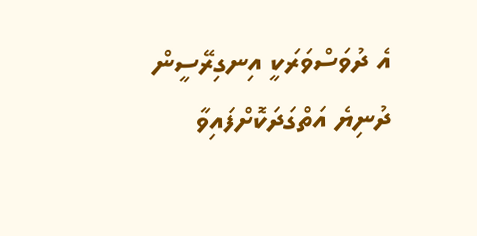އެ ދުވަސްވަރަކީ އިނގިރޭސީން ދުނިޔެ އަތްގަދަކޮށްފައިވާ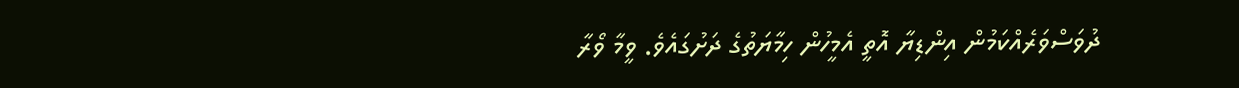ދުވަސްވަރެއްކަމުން އިންޑިޔާ އޮތީ އެމީހުން ހިމާޔަތުގެ ދަށުގައެވެ. ވީމާ ވޯރާ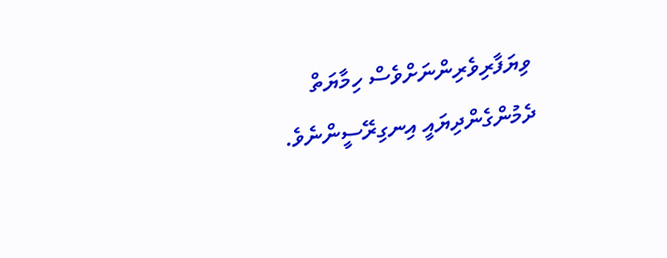ވިޔަފާރިވެރިންނަށްވެސް ހިމާޔަތް ދެމުންގެންދިޔައީ އިނގިރޭސީންނެވެ.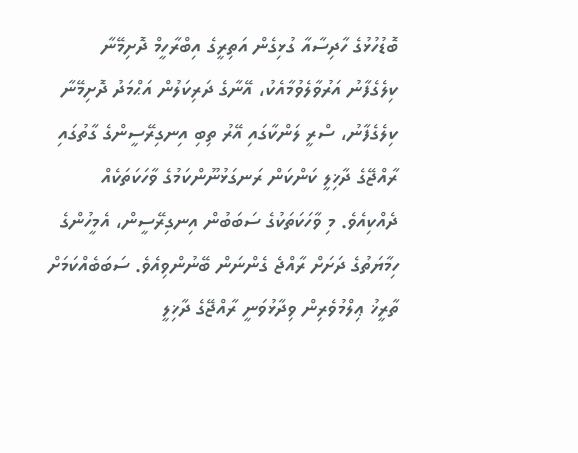ބޮޑުހުޅުގެ ހާދިސާއާ ގުޅިގެން އަތިރީގެ އިބްރާހީމް ދޮށިމޭނާ ކިލެގެފާނު އަރުވާލެވުމާއެކު، އޭނާގެ ދަރިކަލުން އަޙްމަދު ދޮށިމޭނާ ކިލެގެފާނު، ސްރީ ލަންކާގައި އޭރު ތިބި އިނގިރޭސީންގެ ގާތުގައި ރާއްޖޭގެ ދާޚިލީ ކަންކަން ރަނގަޅުނޫންކަމުގެ ވާހަކަތަކެއް ދެއްކިއެވެ. މި ވާހަކަތަކުގެ ސަބަބުން އިނގިރޭސީން، އެމީހުންގެ ހިމާޔަތުގެ ދަށަށް ރާއްޖެ ގެންނަން ބޭނުންވިއެވެ. ސަބަބެއްކަމަށް ތާރީޚު ޢިލްމުވެރިން ވިދާޅުވަނީ ރާއްޖޭގެ ދާޚިލީ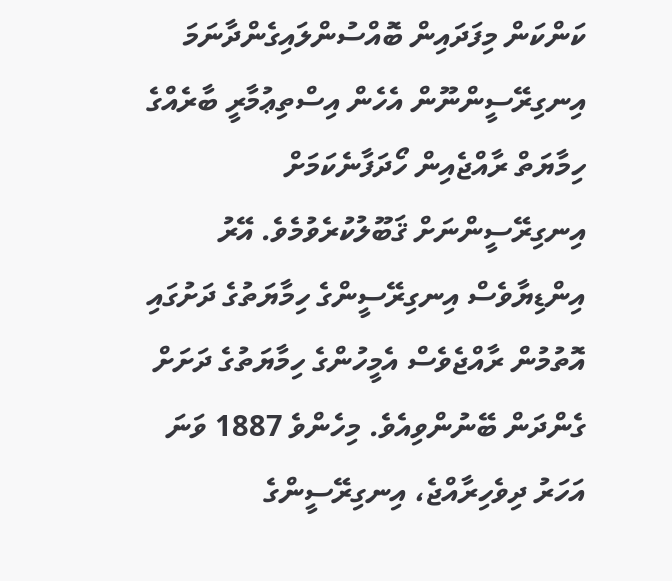ކަންކަން މިފަދައިން ބޮއްސުންލައިގެންދާނަމަ އިނގިރޭސީންނޫން އެހެން އިސްތިޢުމާރީ ބާރެއްގެ ހިމާޔަތް ރާއްޖެއިން ހޯދަފާނެކަމަށް އިނގިރޭސީންނަށް ޤަބޫލުކުރެވުމެވެ. އޭރު އިންޑިޔާވެސް އިނގިރޭސީންގެ ހިމާޔަތުގެ ދަށުގައި އޮތުމުން ރާއްޖެވެސް އެމީހުންގެ ހިމާޔަތުގެ ދަށަށް ގެންދަން ބޭނުންވިއެވެ. މިހެންވެ 1887 ވަނަ އަހަރު ދިވެހިރާއްޖެ، އިނގިރޭސީންގެ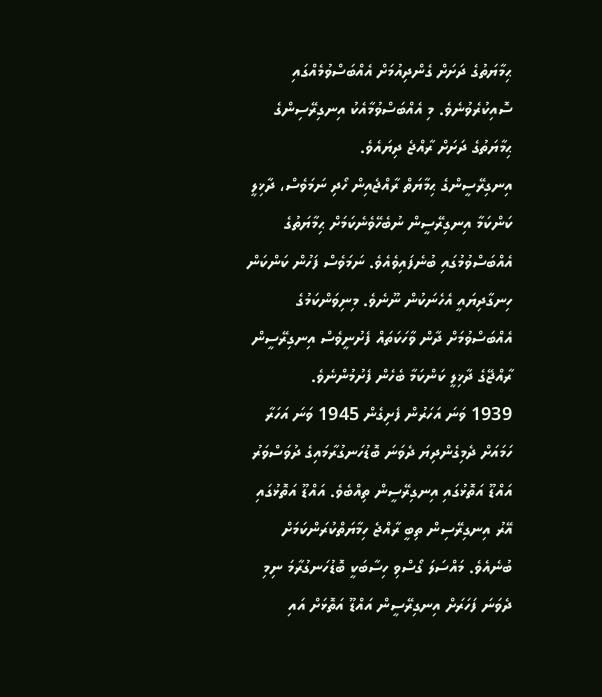ޙިމާޔަތުގެ ދަށަށް ގެންދިއުމަށް އެއްބަސްވުމެއްގައި ސޮއިކުރެވުނެވެ. މި އެއްބަސްވުމާއެކު އިނގިރޭސިންގެ ޙިމާޔަތުގެ ދަށަށް ރާއްޖެ ދިޔައެވެ.
އިނގިރޭސީންގެ ޙިމާޔަތް ރާއްޖެއިން ހޯދި ނަމަވެސް، ދާޚިލީ ކަންކަމާ އިނގިރޭސީން ނުބެހޭވެނެކަމަށް ޙިމާޔަތުގެ އެއްބަސްވުމުގައި ބުނެފައިވެއެވެ. ނަމަވެސް ފަހުން ކަންކަން ހިނގާދިޔައީ އެހެނަކުން ނޫނެވެ. މިނިވަންކަމުގެ އެއްބަސްވުމަށް ދާން ވާހަކަތައް ފެށުނީވެސް އިނގިރޭސީން ރާއްޖޭގެ ދާޚިލީ ކަންކަމާ ބެހެން ފެށުމުންނެވެ.
1939 ވަނަ އަހަރުން ފެށިގެން 1945 ވަނަ އަހަރާ ހަމައަށް ދެމިގެންދިޔަ ދެވަނަ ބޮޑުހަނގުރާމައިގެ ދުވަސްވަރު އައްޑޫ އަތޮޅުގައި އިނގިރޭސީން ތިއްބެވެ. އައްޑޫ އަތޮޅުގައި އޭރު އިނގިރޭސިން ތިބީ ރާއްޖެ ހިމާޔަތްކުރަންކަމަށް ބުނެއެވެ. މައްސަލަ ގޯސްވި ހިސާބަކީ ބޮޑުހަނގުރާމަ ނިމި ދެވަނަ ފަހަރަށް އިނގިރޭސީން އައްޑޫ އަތޮޅަށް އައި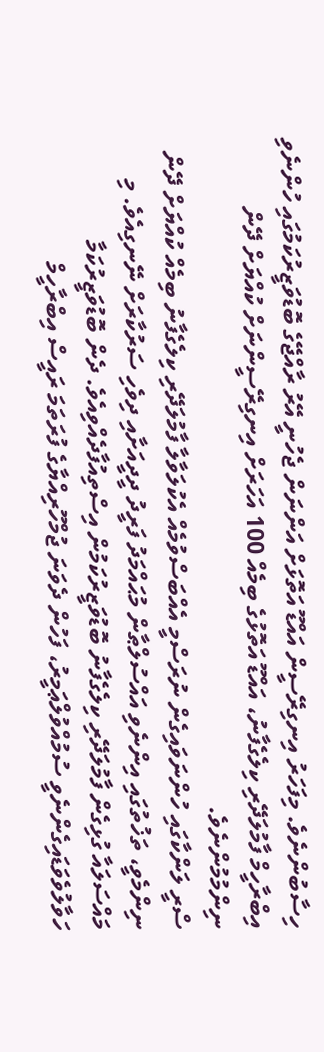ހިސާބުންނެވެ. މިފަހަރު އިނގިރޭސީން އައްޑޫ އަތޮޅަށް އަންނަން ޖެހުނީ އޭރު ރާއްޖޭގެ ބޮޑުވަޒީރުކަމުގައި ހުންނެވި އިބްރާހީމް ފާމުލަދޭރި ކިލެގެފާނު، އައްޑޫ އަތޮޅުގެ ބިމެއް 100 އަހަރަށް އިނގިރޭސީންނަށް ކުއްޔަށް ދޭން ނިންމުމުންނެވެ.
ސްރީ ލަންކާގައި ހުންނަވައިގެން ނުރަސްމީ އެއްބަސްވުމެއް އެކުލަވާލާ ފާމުލަދޭރި ކިލެގެފާނު ބިމެއް ކުއްޔަށް ދޭން ނިންމެވީ، ތަޚުތުގައި އިންނެވި އައްސުލްޠާން މުޙައްމަދު ފަރީދު ދީދީއަށާއި ދިވެހި ސަރުކާރަށް ނޭނގިއެވެ. މި މައްސަލައާ ގުޅިގެން ފާމުލަދޭރި ކިލެގެފާނު ބޮޑުވަޒީރުކަމުން އިސްތިއުފާދެއްވިއެވެ. ދެން ބޮޑުވަޒީރުކަމާ ހަވާލުވެވަޑައިގެންނެވީ ސުމުއްވުލްޢަމީރު، ފަހުން ދެވަނަ ޖުމްހޫރިއްޔާގެ ފުރަތަމަ ރައީސް އިބްރާހީމް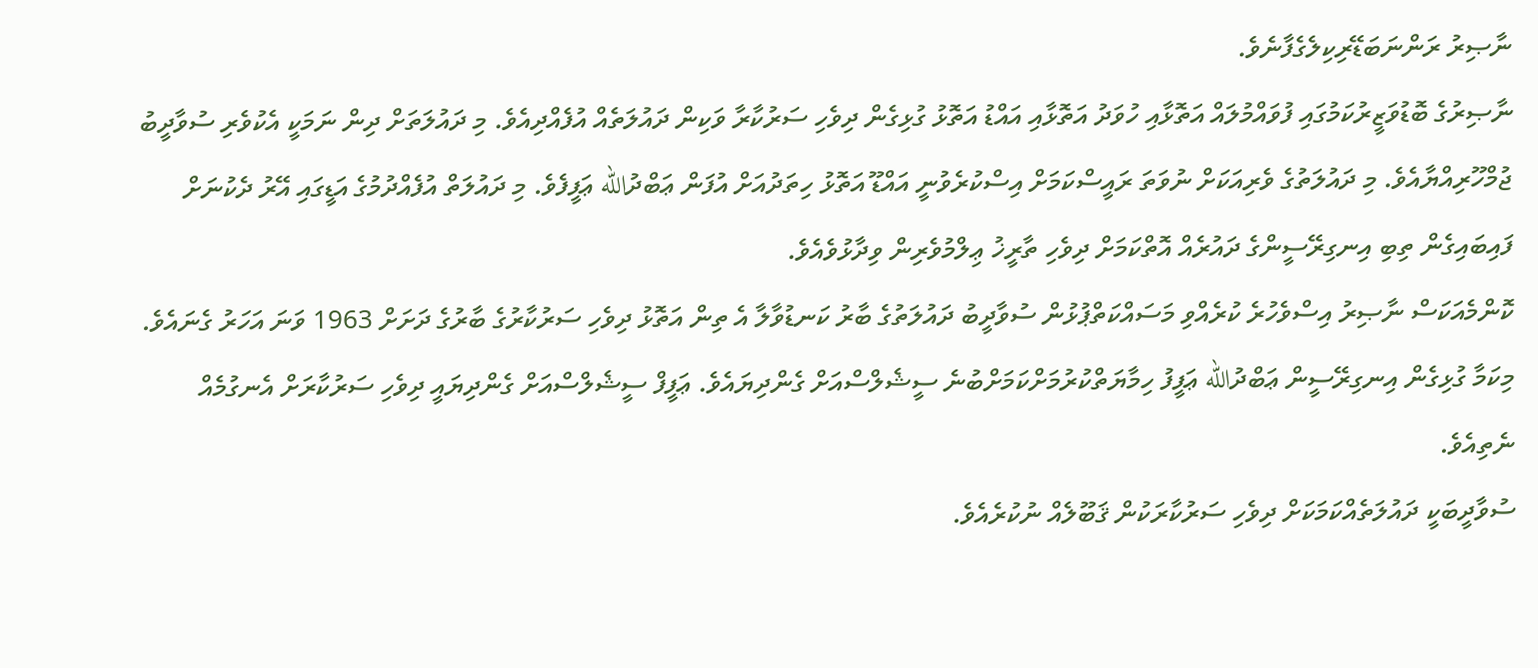ނާޞިރު ރަންނަބަޑޭރިކިލެގެފާނެވެ.
ނާޞިރުގެ ބޮޑުވަޒީރުކަމުގައި ފުވައްމުލައް އަތޮޅާއި ހުވަދު އަތޮޅާއި އައްޑު އަތޮޅު ގުޅިގެން ދިވެހި ސަރުކާރާ ވަކިން ދައުލަތެއް އުފެއްދިއެވެ. މި ދައުލަތަށް ދިން ނަމަކީ އެކުވެރި ސުވާދީބު ޖުމްހޫރިއްޔާއެވެ. މި ދައުލަތުގެ ވެރިއަކަށް ނުވަތަ ރައީސްކަމަށް އިސްކުރެވުނީ އައްޑޫ އަތޮޅު ހިތަދުއަށް އުފަން ޢަބްދުالله ޢަފީފެވެ. މި ދައުލަތް އުފެއްދުމުގެ އަޑީގައި އޭރު ދެކުނަށް ފައިބައިގެން ތިބި އިނގިރޭސީންގެ ދައުރެއް އޮތްކަމަށް ދިވެހި ތާރީޚު ޢިލްމުވެރިން ވިދާޅުވެއެވެ.
ކޮންމެއަކަސް ނާޞިރު އިސްވެހުރެ ކުރެއްވި މަސައްކަތްޕުޅުން ސުވާދީބު ދައުލަތުގެ ބާރު ކަނޑުވާލާ އެ ތިން އަތޮޅު ދިވެހި ސަރުކާރުގެ ބާރުގެ ދަށަށް 1963 ވަނަ އަހަރު ގެނައެވެ. މިކަމާ ގުޅިގެން އިނގިރޭސީން ޢަބްދުالله ޢަފީފު ހިމާޔަތްކުރުމަށްކަމަށްބުނެ ސީޝެލްސްއަށް ގެންދިޔައެވެ. ޢަފީފް ސީޝެލްސްއަށް ގެންދިޔައީ ދިވެހި ސަރުކާރަށް އެނގުމެއް ނެތިއެވެ.
ސުވާދީބަކީ ދައުލަތެއްކަމަކަށް ދިވެހި ސަރުކާރަކުން ޤަބޫލެއް ނުކުރެއެވެ.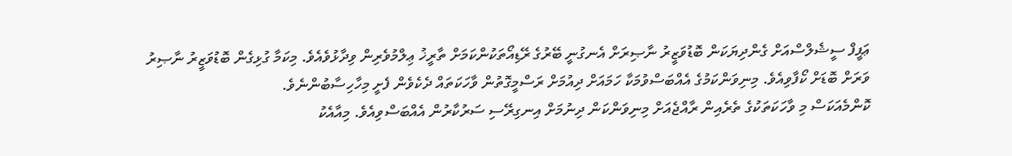ޢަފީފް ސީޝެލްސްއަށް ގެންދިޔަކަން ބޮޑުވަޒީރު ނާޞިރަށް އެނގުނީ ބޭރުގެ ރޭޑިއޯތަކުންކަމަށް ތާރީޚު ޢިލްމުވެރިން ވިދާޅުވެއެވެ. މިކަމާ ގުޅިގެން ބޮޑުވަޒީރު ނާޞިރު ވަރަށް ބޮޑަށް ކޯފާވިއެވެ. މިނިވަންކަމުގެ އެއްބަސްވުމަކާ ހަމައަށް ދިއުމަށް ރަސްމީގޮތުން ވާހަކަތައް ދެކެވެން ފެށީ މިހާހިސާބުންނެވެ.
ކޮންމެއަކަސް މި ވާހަކަތަކުގެ ތެރެއިން ރާއްޖެއަށް މިނިވަންކަން ދިނުމަށް އިނގިރޭސި ސަރުކާރުން އެއްބަސްވިއެވެ. މިއާއެކު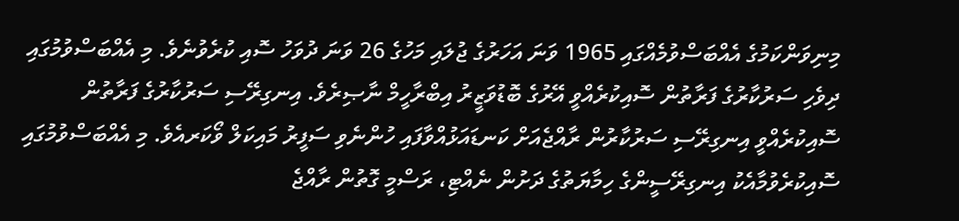މިނިވަންކަމުގެ އެއްބަސްވުމެއްގައި 1965 ވަނަ އަހަރުގެ ޖުލައި މަހުގެ 26 ވަނަ ދުވަހު ސޮއި ކުރެވުނެވެ. މި އެއްބަސްވުމުގައި ދިވެހި ސަރުކާރުގެ ފަރާތުން ސޮއިކުރެއްވީ އޭރުގެ ބޮޑުވަޒީރު އިބްރާހީމް ނާޞިރެވެ. އިނގިރޭސި ސަރުކާރުގެ ފަރާތުން ސޮއިކުރެއްވީ އިނގިރޭސި ސަރުކާރުން ރާއްޖެއަށް ކަނޑައަޅުއްވާފައި ހުންނެވި ސަފީރު މައިކަލް ވޯކަރއެވެ. މި އެއްބަސްވުމުގައި ސޮއިކުރެވުމާއެކު އިނގިރޭސީންގެ ހިމާޔަތުގެ ދަށުން ނެއްޓި، ރަސްމީ ގޮތުން ރާއްޖެ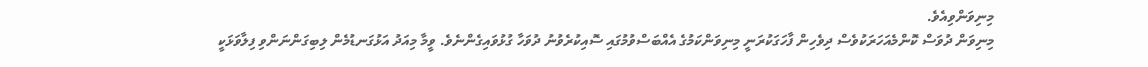މިނިވަންވިއެވެ.
މިނިވަން ދުވަސް ކޮންމެއަހަރަކުވެސް ދިވެހިން ފާހަގަކުރަނީ މިނިވަންކަމުގެ އެއްބަސްވުމުގައި ސޮއިކުރެވުނު ދުވަހާ ގުޅުވައިގެންނެވެ. ވީމާ މިއަދު އަޅުގަނޑުމެން ލިބިގަންނަންވި ފިލާވަޅަކީ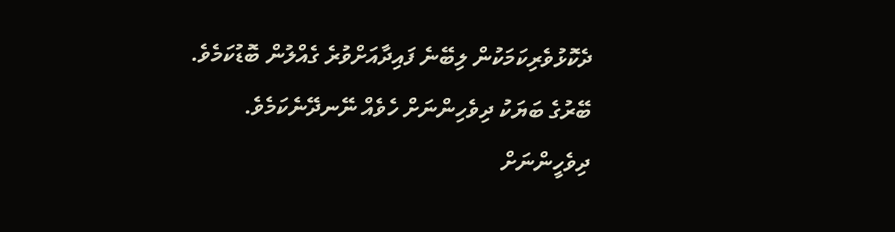ދެކޮޅުވެރިކަމަކުން ލިބޭނެ ފައިދާއަށްވުރެ ގެއްލުން ބޮޑުކަމެވެ. ބޭރުގެ ބަޔަކު ދިވެހިންނަށް ހެވެއް ނޭނދޭނެކަމެވެ. ދިވެހީންނަށް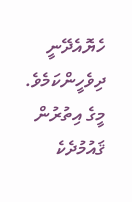ހެޔޮއެދޭނީ ދިވެހީންކަމެވެ. މީގެ އިތުރުން ޤައުމުދެކެ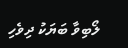ލޯބިވާ ބަޔަކު ދިވެހި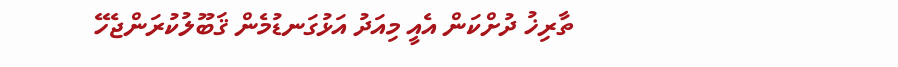ތާރިޚު ދުށްކަން އެއީ މިއަދު އަޅުގަނޑުމެން ޤަބޫލުކުރަންޖެހޭ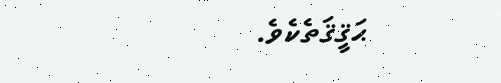ޙަޤީޤަތެކެވެ.